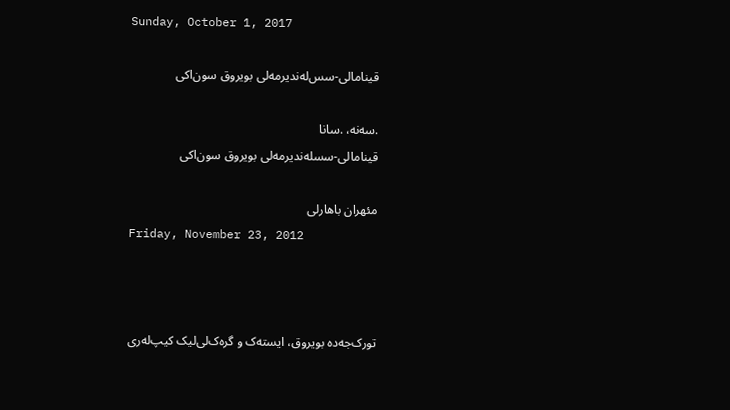Sunday, October 1, 2017

قينامالی-سس‌له‌نديرمه‌لی بويروق سون‌اکی

.سه‌نه، .سانا
قینامالی-سسله‌ندیرمه‌لی بویروق سون‌اکی

مئهران باهارلی
Friday, November 23, 2012



تورک‌جه‌ده بویروق، ایسته‌ک و گره‌ک‌لی‌لیک کیپ‌له‌ری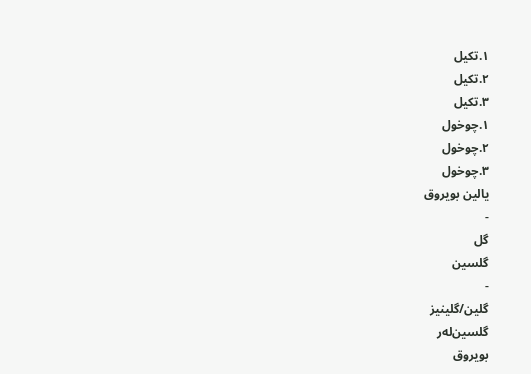١.تکیل
٢.تکیل
٣.تکیل
١.چوخول
٢.چوخول
٣.چوخول
یالین بویروق
-
گل
گلسین
-
گلین/گلینیز
گلسین‌له‌ر
بویروق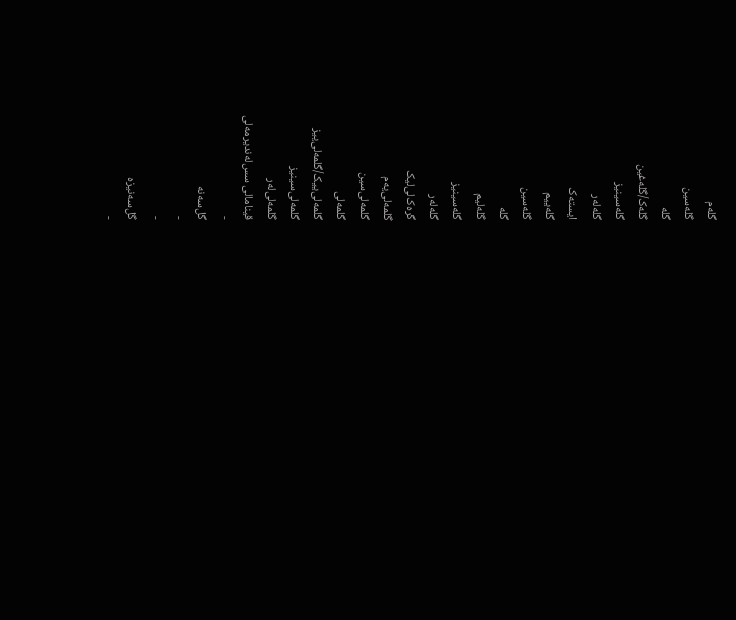گله‌م
گله‌سین
گله
گله‌ک/گله‌غین
گله‌سینیز
گله‌له‌ر
ایسته‌ک
گله‌ییم
گله‌سین
گله
گله‌لیم
گله‌سینیز
گله‌له‌ر
گره‌ک‌لی‌لیک
گلمه‌لی‌یه‌م
گلمه‌لی‌سین
گلمه‌لی
گلمه‌لی‌ییک/گلمه‌لی‌ییز
گلمه‌لی‌سینیز
گلمه‌لی‌له‌ر
قینامالی سس‌له‌ندیرمه‌لی
-
گل‌سه‌نه
-
-
گل‌سه‌نیزه
-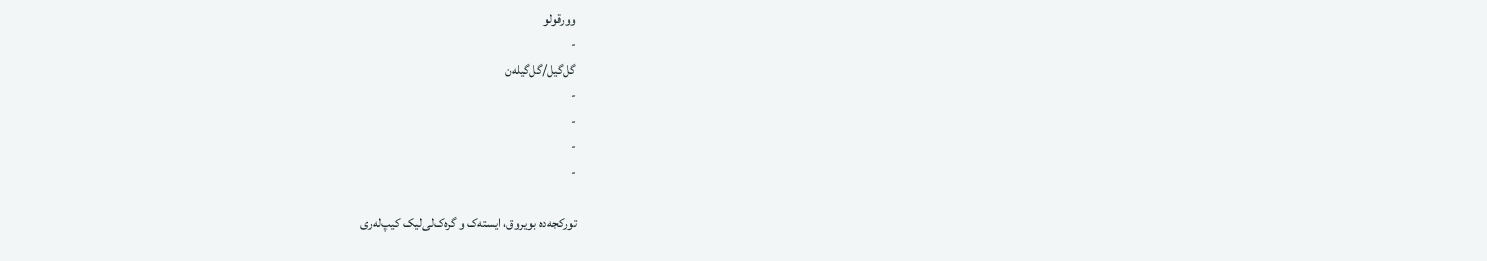وورقولو
-
گل‌گیل/گل‌گیله‌ن
-
-
-
-

تورکجه‌ده بویروق، ایسته‌ک و گره‌ک‌لی‌لیک کیپ‌له‌ری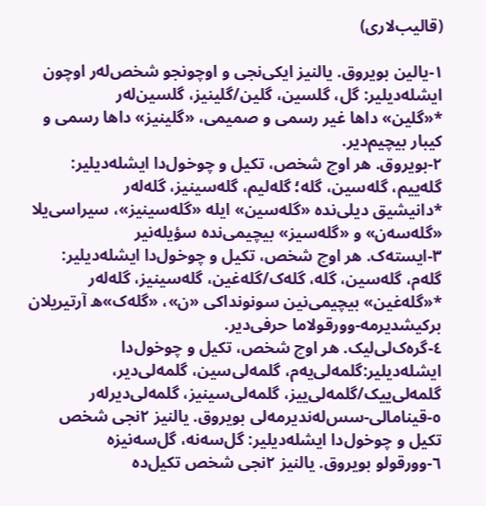(قالیب‌لاری)

١-یالین بویروق. یالنیز ایکی‌نجی و اوچونجو شخص‌له‌ر اوچون ایشله‌دیلیر: گل، گلسین، گلین/گلینیز، گلسین‌له‌ر
*«گلین» داها غیر رسمی و صمیمی، «گلینیز» داها رسمی و کیبار بیچیم‌دیر.
٢-بویروق. هر اوچ شخص، تکیل و چوخول‌دا ایشله‌دیلیر: گله‌ییم، گله‌سین، گله؛ گله‌لیم، گله‌سینیز، گله‌له‌ر
*دانیشیق دیلی‌نده «گله‌سین» ایله «گله‌سینیز»، سیراسی‌یلا «گله‌سه‌ن» و «گله‌سیز» بیچیمی‌نده سؤیله‌نیر
٣-ایسته‌ک. هر اوچ شخص، تکیل و چوخول‌دا ایشله‌دیلیر: گله‌م، گله‌سین، گله، گله‌ک/گله‌غین، گله‌سینیز، گله‌له‌ر
*«گله‌غین» بیچیمی‌نین سونونداکی «ن»، «گله‌ک»ه آرتیریلان برکیشدیرمه-وورقولاما حرفی‌دیر.
٤-گره‌ک‌لی‌لیک. هر اوچ شخص، تکیل و چوخول‌دا ایشله‌دیلیر:گلمه‌لی‌یه‌م، گلمه‌لی‌سین، گلمه‌لی‌دیر، گلمه‌لی‌ییک/گلمه‌لی‌ییز، گلمه‌لی‌سینیز، گلمه‌لی‌دیرله‌ر
٥-قینامالی-سس‌له‌ندیرمه‌لی بویروق. یالنیز ٢‌نجی شخص تکیل و چوخول‌دا ایشله‌دیلیر: گل‌سه‌نه، گل‌سه‌نیزه
٦-وورقولو بویروق. یالنیز ٢نجی شخص تکیل‌ده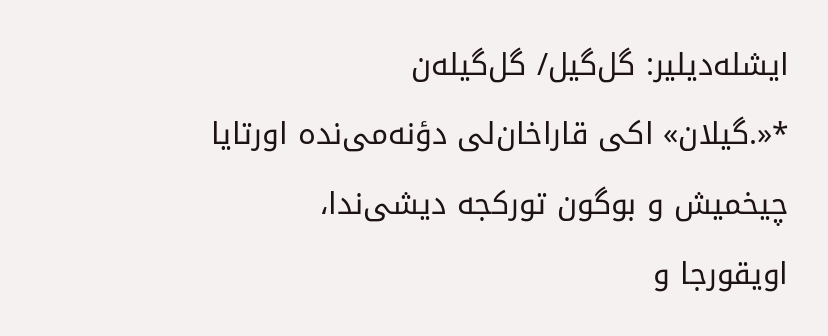ایشله‌دیلیر: گل‌گیل/ گل‌گیله‌ن
*«.گیلان» اکی قاراخان‌لی دؤنه‌می‌نده‌ اورتایا چیخمیش و بوگون تورکجه دیشی‌ندا، اویقورجا و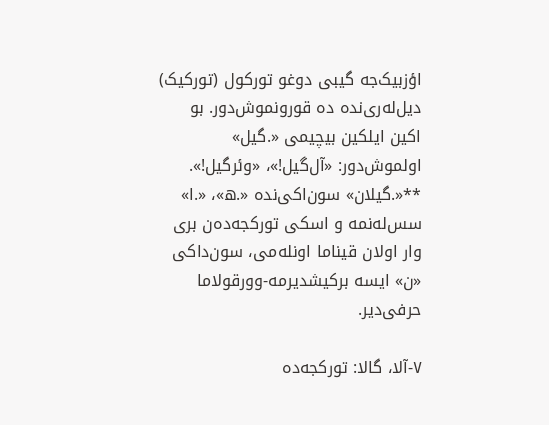اؤزبیک‌جه گیبی دوغو تورکول (تورکیک) دیل‌له‌ری‌نده ده قورونموش‌دور. بو اکین ایلکین بیچیمی «.گیل» اولموش‌دور: «آل‌گیل!»، «وئرگیل!».
**«.گیلان» سون‌اکی‌نده «.ه»، «.ا» سس‌له‌نمه و اسکی تورکجه‌ده‌ن بری وار اولان قیناما اونله‌می، سون‌داکی «ن» ایسه برکیشدیرمه-وورقولاما حرفی‌دیر.

٧-آلا، گالا: تورکجه‌ده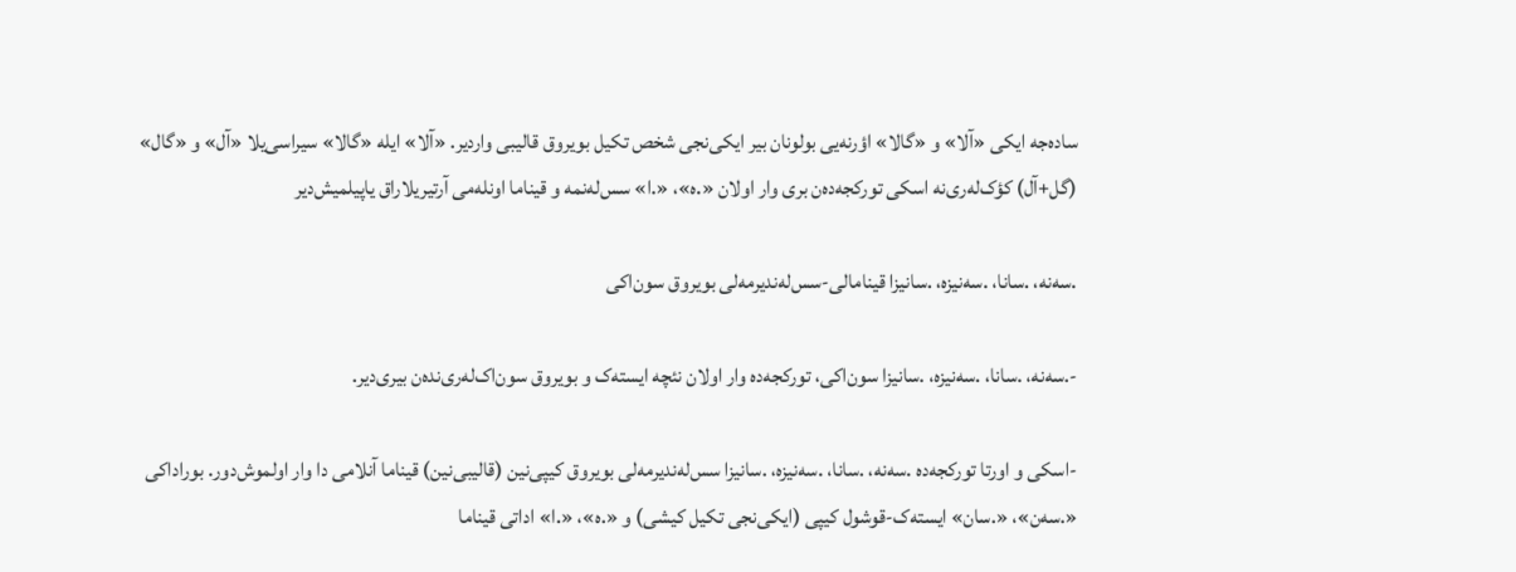ساده‌جه ایکی «آلا» و «گالا» اؤرنه‌یی بولونان بیر ایکی‌نجی شخص تکیل بویروق قالیبی واردیر. «آلا» ایله «گالا» سیراسی‌یلا «آل» و «گال» (گل+آل) کؤک‌له‌ری‌نه اسکی تورکجه‌ده‌ن بری وار اولان «.ه»، «.ا» سس‌له‌نمه و قیناما اونله‌می آرتیریلاراق یاپیلمیش‌دیر

.سه‌نه، .سانا، .سه‌نیزه، .سانیزا قینامالی-سس‌له‌ندیرمه‌لی بویروق سون‌اکی

-.سه‌نه، .سانا، .سه‌نیزه، .سانیزا سون‌اکی، تورکجه‌ده وار اولان نئچه ایسته‌ک و بویروق سون‌اک‌له‌ری‌نده‌ن بیری‌دیر.

-اسکی و اورتا تورکجه‌ده .سه‌نه، .سانا، .سه‌نیزه، .سانیزا سس‌له‌ندیرمه‌لی بویروق کیپی‌نین (قالیبی‌نین) قیناما آنلامی دا وار اولموش‌دور. بوراداکی «.سه‌ن»، «.سان» ایسته‌ک-قوشول کیپی (ایکی‌نجی تکیل کیشی) و «.ه»، «.ا» اداتی قیناما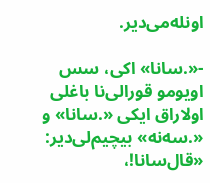اونله‌می‌دیر.

-«.سانا» اکی، سس اویومو قورالی‌نا باغلی اولاراق ایکی «.سانا» و «.سه‌نه» بیچیم‌لی‌دیر: «قال‌سانا!،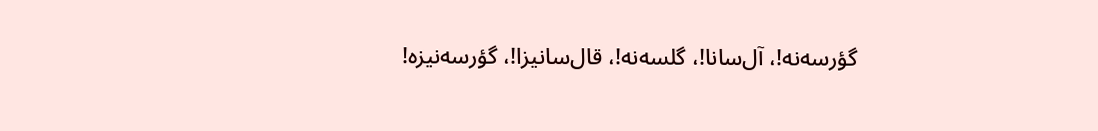گؤرسه‌نه!، آل‌سانا!، گلسه‌نه!، قال‌سانیزا!، گؤرسه‌نیزه!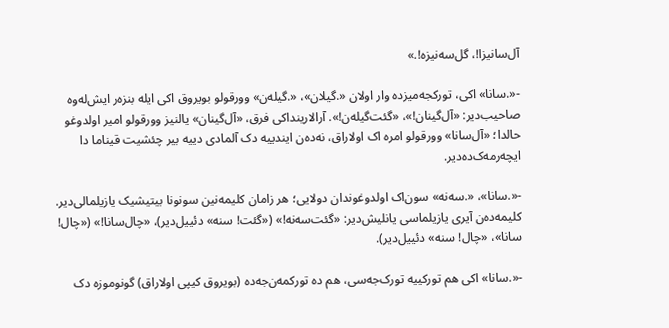آل‌سانیزا!، گل‌سه‌نیزه!.»

-«.سانا» اکی، تورکجه‌میزده وار اولان «.گیلان»، «.گیله‌ن» وورقولو بویروق اکی ایله بنزه‌ر ایش‌له‌وه صاحیب‌دیر: «آل‌گینان!»، «گئت‌گیله‌ن!». آرالارینداکی فرق، «آل‌گینان» یالنیز وورقولو امیر اولدوغو حالدا؛ «آل‌سانا» وورقولو امره اک اولاراق، نه‌ده‌ن ایندییه دک آلمادی دییه بیر چئشیت قیناما دا ایچه‌رمه‌ک‌ده‌دیر.

-«.سانا»، «.سه‌نه» سون‌اک اولدوغوندان دولایی؛ هر زامان کلیمه‌نین سونونا بیتیشیک یازیلمالی‌دیر. کلیمه‌ده‌ن آیری یازیلماسی یانلیش‌دیر: «گئت‌سه‌نه!» («گئت! سنه» دئییل‌دیر)، «چال‌سانا!» («چال! سانا»، «چال! سنه» دئییل‌دیر).

-«.سانا» اکی هم تورکییه تورک‌جه‌سی، هم ده تورکمه‌ن‌جه‌ده (بویروق کیپی اولاراق) گونوموزه دک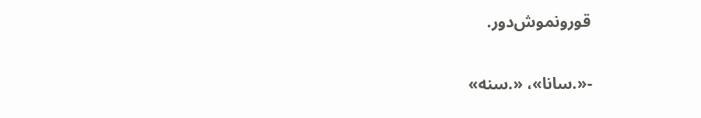قورونموش‌دور.

-«.سانا»، «.سنه»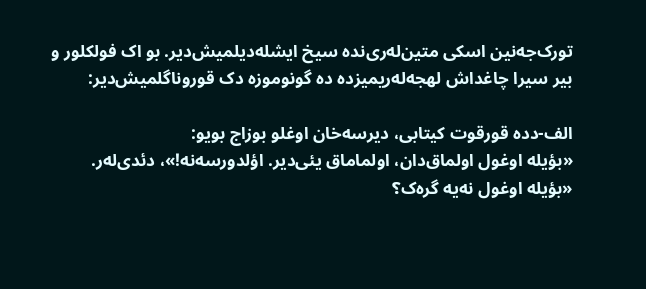تورک‌جه‌نین اسکی متین‌له‌ری‌نده سیخ ایشله‌دیلمیش‌دیر. بو اک فولکلور و بیر سیرا چاغداش لهجه‌له‌ریمیزده ده گونوموزه دک قوروناگلمیش‌دیر:

الف-دده قورقوت کیتابی، دیرسه‌خان اوغلو بوزاج بویو:
«بؤیله اوغول اولماق‌دان، اولماماق یئی‌دیر. اؤلدورسه‌نه!»، دئدی‌له‌ر.
«بؤیله اوغول نه‌یه گره‌ک؟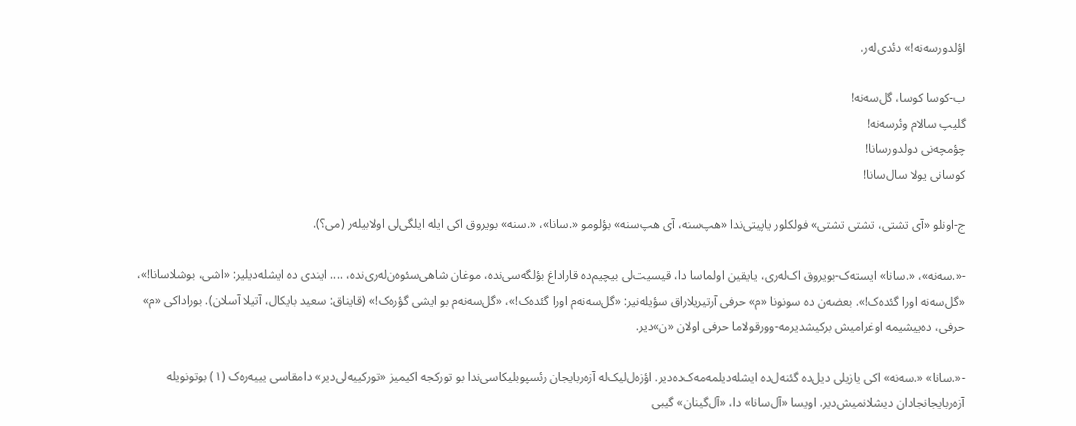اؤلدورسه‌نه!» دئدی‌له‌ر.

ب-کوسا کوسا، گل‌سه‌نه!
گلیپ سالام وئرسه‌نه!
چؤمچه‌نی دولدورسانا!
کوسانی یولا سال‌سانا!

ج-اونلو «آی تشتی، تشتی تشتی» فولکلور یاپیتی‌ندا «هپ‌سنه، آی هپ‌سنه» بؤلومو «.سانا»، «.سنه» بویروق اکی ایله ایلگی‌لی اولابیله‌ر (می؟).

-«.سه‌نه»، «.سانا» ایسته‌ک-بویروق اک‌له‌ری، یایقین اولماسا دا، قیسیت‌لی بیچیم‌ده قاراداغ بؤلگه‌سی‌نده، موغان شاهی‌سئوه‌ن‌له‌ری‌نده، .... ایندی ده ایشله‌دیلیر: «اشی، بوشلاسانا!»، «گل‌سه‌نه اورا گئده‌ک!». بعضه‌ن ده سونونا «م» حرفی آرتیریلاراق سؤیله‌نیر: «گل‌سه‌نه‌م اورا گئده‌ک!»، «گل‌سه‌نه‌م بو ایشی گؤره‌ک!» (قایناق: سعید بایکال، آتیلا آسلان). بوراداکی «م» حرفی، ده‌ییشیمه اوغرامیش برکیشدیرمه-وورقولاما حرفی‌ اولان «ن»دیر.

-«.سانا» «.سه‌نه» اکی یازیلی دیل‌ده گئنه‌ل‌ده ایشله‌دیلمه‌مه‌ک‌ده‌دیر. اؤزه‌ل‌لیک‌له آزه‌ربایجان رئسپوبلیکاسی‌ندا بو تورکجه اکیمیز «تورکییه‌لی‌دیر» دامقاسی یییه‌ره‌ک (١) بوتونویله آزه‌ربایجانجادان دیشلانمیش‌دیر. اویسا «آل‌سانا» دا، «آل‌گینان» گیبی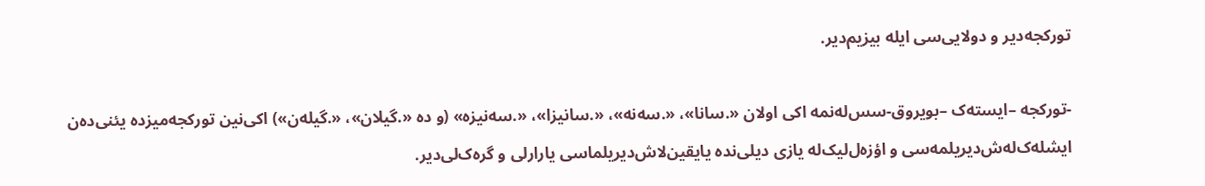تورکجه‌دیر و دولایی‌سی ایله بیزیم‌دیر.

-تورکجه –ایسته‌ک –بویروق-سس‌له‌نمه اکی اولان «.سانا»، «.سه‌نه»، «.سانیزا»، «.سه‌نیزه» (و ده «.گیلان»، «.گیله‌ن») اکی‌نین تورکجه‌میزده یئنی‌ده‌ن ایشله‌ک‌له‌ش‌دیریلمه‌سی و اؤزه‌ل‌لیک‌له یازی دیلی‌نده یایقین‌لاش‌دیریلماسی یارارلی و گره‌ک‌لی‌دیر.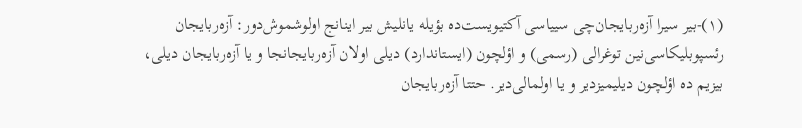(١)-بیر سیرا آزه‌ربایجان‌چی سییاسی آکتیویست‌ده بؤیله یانلیش بیر اینانج اولوشموش‌دور: آزه‌ربایجان رئسپوبلیکاسی‌نین توغرالی (رسمی) و اؤلچون (ایستاندارد) دیلی اولان آزه‌ربایجانجا و یا آزه‌ربایجان دیلی، بیزیم ده اؤلچون دیلیمیزدیر و یا اولمالی‌دیر. حتتا آزه‌ربایجان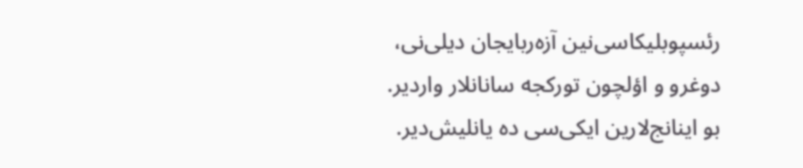رئسپوبلیکاسی‌نین آزه‌ربایجان دیلی‌نی، دوغرو و اؤلچون تورکجه سانانلار واردیر. بو اینانج‌لارین ایکی‌سی ده یانلیش‌دیر.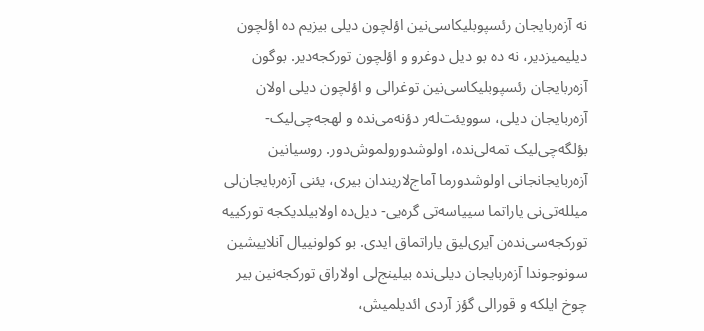نه آزه‌ربایجان رئسپوبلیکاسی‌نین اؤلچون دیلی بیزیم ده اؤلچون دیلیمیزدیر، نه ده بو دیل دوغرو و اؤلچون تورکجه‌دیر. بوگون آزه‌ربایجان رئسپوبلیکاسی‌نین توغرالی و اؤلچون دیلی اولان آزه‌ربایجان دیلی، سوویئت‌له‌ر دؤنه‌می‌نده و لهجه‌چی‌لیک-بؤلگه‌چی‌لیک تمه‌لی‌نده، اولوشدورولموش‌دور. روسیانین آزه‌ربایجانجانی اولوشدورما آماج‌لاریندان بیری، یئنی آزه‌ربایجان‌لی میلله‌تی‌نی یاراتما سییاسه‌تی گره‌یی- دیل‌ده اولابیلدیکجه تورکییه تورکجه‌سی‌نده‌ن آیری‌لیق یاراتماق ایدی. بو کولونییال آنلاییشین سونوجوندا آزه‌ربایجان دیلی‌نده بیلینج‌لی اولاراق تورکجه‌نین بیر چوخ ایلکه و قورالی گؤز آردی ائدیلمیش،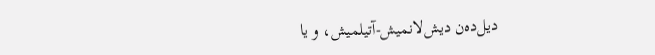دیل‌ده‌ن دیش‌لانمیش-آتیلمیش، و یا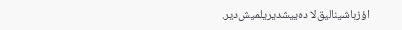اؤزباشینالیق‌لا ده‌ییشدیریلمیش‌دیر.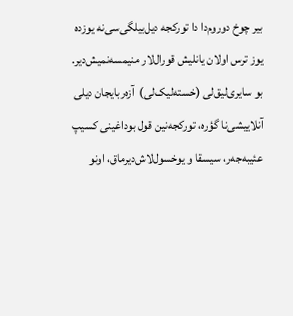بیر چوخ دوروم‌دا دا تورکجه دیل‌بیلگی‌سی‌نه یوزده یوز ترس اولان یانلیش قورال‌لار منیمسه‌نمیش‌دیر. بو سایری‌لیق‌لی (خسته‌لیک‌لی)  آزه‌ربایجان دیلی آنلاییشی‌نا گؤره، تورکجه‌نین قول بوداغینی کسیپ عئیبه‌جه‌ر، سیسقا و یوخسول‌لاش‌دیرماق، اونو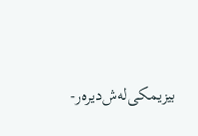بیزیمکی‌له‌ش‌دیره‌ر-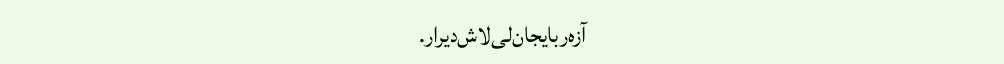آزه‌ربایجان‌لی‌لاش‌دیرار.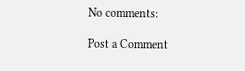No comments:

Post a Comment